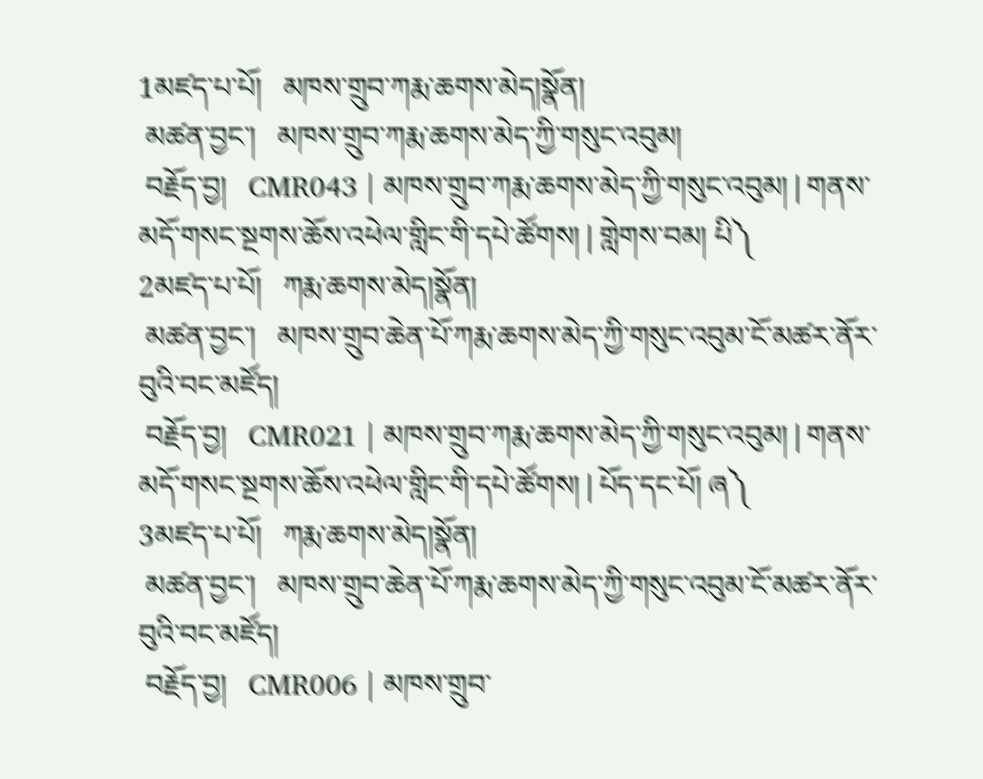1མཛད་པ་པོ།   མཁས་གྲུབ་ཀརྨ་ཆགས་མེད།སྣོན།
 མཚན་བྱང་།   མཁས་གྲུབ་ཀརྨ་ཆགས་མེད་ཀྱི་གསུང་འབུམ།
 བརྗོད་བྱ།   CMR043 | མཁས་གྲུབ་ཀརྨ་ཆགས་མེད་ཀྱི་གསུང་འབུམ། | གནས་མདོ་གསང་སྔགས་ཆོས་འཕེལ་གླིང་གི་དཔེ་ཚོགས། | གླེགས་བམ། པི༽
2མཛད་པ་པོ།   ཀརྨ་ཆགས་མེད།སྣོན།
 མཚན་བྱང་།   མཁས་གྲུབ་ཆེན་པོ་ཀརྨ་ཆགས་མེད་ཀྱི་གསུང་འབུམ་ངོ་མཚར་ནོར་བུའི་བང་མཛོད།
 བརྗོད་བྱ།   CMR021 | མཁས་གྲུབ་ཀརྨ་ཆགས་མེད་ཀྱི་གསུང་འབུམ། | གནས་མདོ་གསང་སྔགས་ཆོས་འཕེལ་གླིང་གི་དཔེ་ཚོགས། | པོད་དང་པོ། ཞ༽
3མཛད་པ་པོ།   ཀརྨ་ཆགས་མེད།སྣོན།
 མཚན་བྱང་།   མཁས་གྲུབ་ཆེན་པོ་ཀརྨ་ཆགས་མེད་ཀྱི་གསུང་འབུམ་ངོ་མཚར་ནོར་བུའི་བང་མཛོད།
 བརྗོད་བྱ།   CMR006 | མཁས་གྲུབ་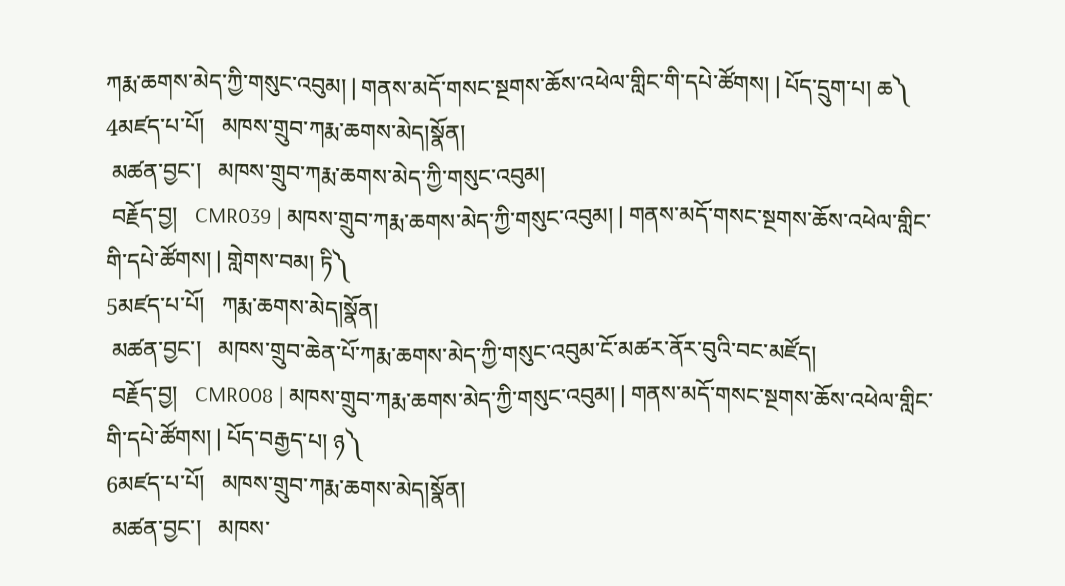ཀརྨ་ཆགས་མེད་ཀྱི་གསུང་འབུམ། | གནས་མདོ་གསང་སྔགས་ཆོས་འཕེལ་གླིང་གི་དཔེ་ཚོགས། | པོད་དྲུག་པ། ཆ༽
4མཛད་པ་པོ།   མཁས་གྲུབ་ཀརྨ་ཆགས་མེད།སྣོན།
 མཚན་བྱང་།   མཁས་གྲུབ་ཀརྨ་ཆགས་མེད་ཀྱི་གསུང་འབུམ།
 བརྗོད་བྱ།   CMR039 | མཁས་གྲུབ་ཀརྨ་ཆགས་མེད་ཀྱི་གསུང་འབུམ། | གནས་མདོ་གསང་སྔགས་ཆོས་འཕེལ་གླིང་གི་དཔེ་ཚོགས། | གླེགས་བམ། ཏི༽
5མཛད་པ་པོ།   ཀརྨ་ཆགས་མེད།སྣོན།
 མཚན་བྱང་།   མཁས་གྲུབ་ཆེན་པོ་ཀརྨ་ཆགས་མེད་ཀྱི་གསུང་འབུམ་ངོ་མཚར་ནོར་བུའི་བང་མཛོད།
 བརྗོད་བྱ།   CMR008 | མཁས་གྲུབ་ཀརྨ་ཆགས་མེད་ཀྱི་གསུང་འབུམ། | གནས་མདོ་གསང་སྔགས་ཆོས་འཕེལ་གླིང་གི་དཔེ་ཚོགས། | པོད་བརྒྱད་པ། ཉ༽
6མཛད་པ་པོ།   མཁས་གྲུབ་ཀརྨ་ཆགས་མེད།སྣོན།
 མཚན་བྱང་།   མཁས་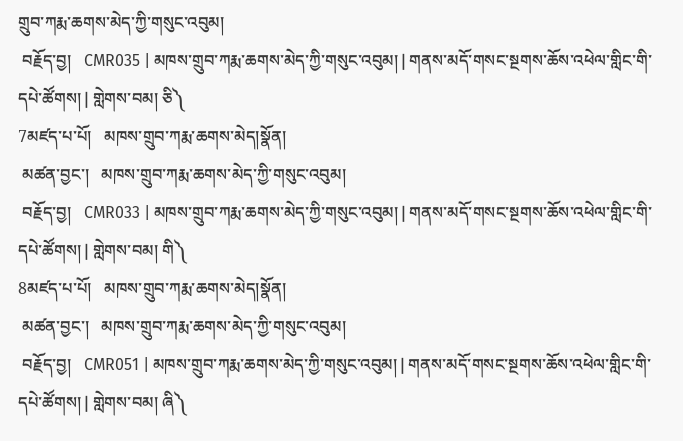གྲུབ་ཀརྨ་ཆགས་མེད་ཀྱི་གསུང་འབུམ།
 བརྗོད་བྱ།   CMR035 | མཁས་གྲུབ་ཀརྨ་ཆགས་མེད་ཀྱི་གསུང་འབུམ། | གནས་མདོ་གསང་སྔགས་ཆོས་འཕེལ་གླིང་གི་དཔེ་ཚོགས། | གླེགས་བམ། ཅི༽
7མཛད་པ་པོ།   མཁས་གྲུབ་ཀརྨ་ཆགས་མེད།སྣོན།
 མཚན་བྱང་།   མཁས་གྲུབ་ཀརྨ་ཆགས་མེད་ཀྱི་གསུང་འབུམ།
 བརྗོད་བྱ།   CMR033 | མཁས་གྲུབ་ཀརྨ་ཆགས་མེད་ཀྱི་གསུང་འབུམ། | གནས་མདོ་གསང་སྔགས་ཆོས་འཕེལ་གླིང་གི་དཔེ་ཚོགས། | གླེགས་བམ། གི༽
8མཛད་པ་པོ།   མཁས་གྲུབ་ཀརྨ་ཆགས་མེད།སྣོན།
 མཚན་བྱང་།   མཁས་གྲུབ་ཀརྨ་ཆགས་མེད་ཀྱི་གསུང་འབུམ།
 བརྗོད་བྱ།   CMR051 | མཁས་གྲུབ་ཀརྨ་ཆགས་མེད་ཀྱི་གསུང་འབུམ། | གནས་མདོ་གསང་སྔགས་ཆོས་འཕེལ་གླིང་གི་དཔེ་ཚོགས། | གླེགས་བམ། ཞི༽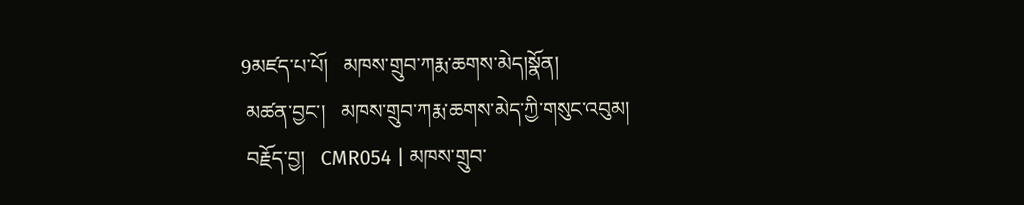9མཛད་པ་པོ།   མཁས་གྲུབ་ཀརྨ་ཆགས་མེད།སྣོན།
 མཚན་བྱང་།   མཁས་གྲུབ་ཀརྨ་ཆགས་མེད་ཀྱི་གསུང་འབུམ།
 བརྗོད་བྱ།   CMR054 | མཁས་གྲུབ་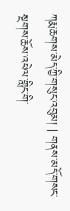ཀརྨ་ཆགས་མེད་ཀྱི་གསུང་འབུམ། | གནས་མདོ་གསང་སྔགས་ཆོས་འཕེལ་གླིང་གི་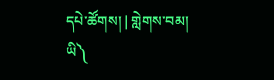དཔེ་ཚོགས། | གླེགས་བམ། ཡི༽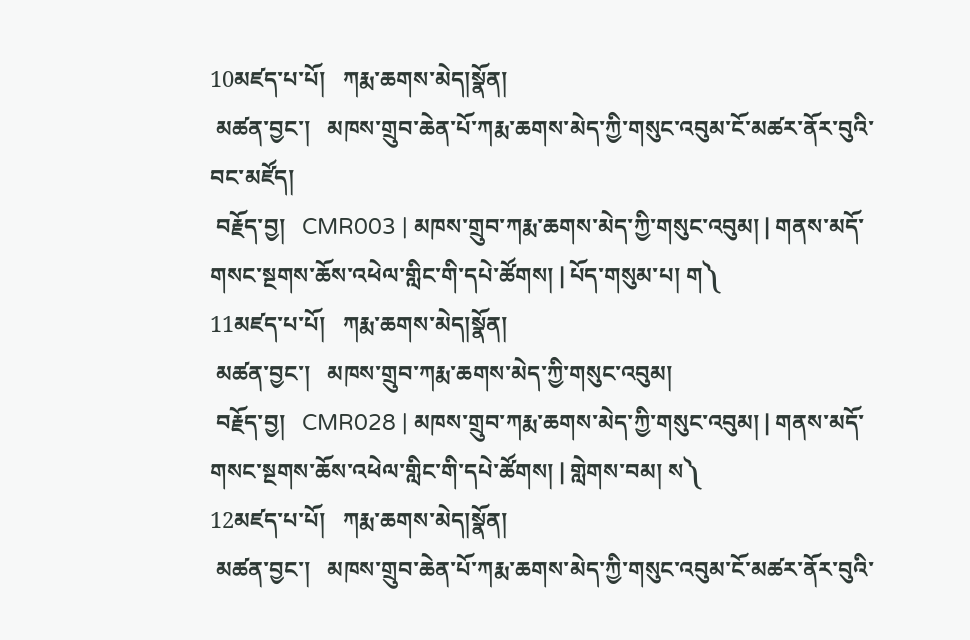10མཛད་པ་པོ།   ཀརྨ་ཆགས་མེད།སྣོན།
 མཚན་བྱང་།   མཁས་གྲུབ་ཆེན་པོ་ཀརྨ་ཆགས་མེད་ཀྱི་གསུང་འབུམ་ངོ་མཚར་ནོར་བུའི་བང་མཛོད།
 བརྗོད་བྱ།   CMR003 | མཁས་གྲུབ་ཀརྨ་ཆགས་མེད་ཀྱི་གསུང་འབུམ། | གནས་མདོ་གསང་སྔགས་ཆོས་འཕེལ་གླིང་གི་དཔེ་ཚོགས། | པོད་གསུམ་པ། ག༽
11མཛད་པ་པོ།   ཀརྨ་ཆགས་མེད།སྣོན།
 མཚན་བྱང་།   མཁས་གྲུབ་ཀརྨ་ཆགས་མེད་ཀྱི་གསུང་འབུམ།
 བརྗོད་བྱ།   CMR028 | མཁས་གྲུབ་ཀརྨ་ཆགས་མེད་ཀྱི་གསུང་འབུམ། | གནས་མདོ་གསང་སྔགས་ཆོས་འཕེལ་གླིང་གི་དཔེ་ཚོགས། | གླེགས་བམ། ས༽
12མཛད་པ་པོ།   ཀརྨ་ཆགས་མེད།སྣོན།
 མཚན་བྱང་།   མཁས་གྲུབ་ཆེན་པོ་ཀརྨ་ཆགས་མེད་ཀྱི་གསུང་འབུམ་ངོ་མཚར་ནོར་བུའི་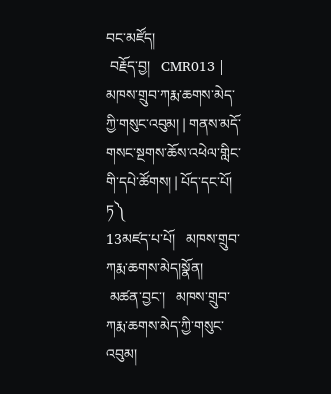བང་མཛོད།
 བརྗོད་བྱ།   CMR013 | མཁས་གྲུབ་ཀརྨ་ཆགས་མེད་ཀྱི་གསུང་འབུམ། | གནས་མདོ་གསང་སྔགས་ཆོས་འཕེལ་གླིང་གི་དཔེ་ཚོགས། | པོད་དང་པོ། ཏ༽
13མཛད་པ་པོ།   མཁས་གྲུབ་ཀརྨ་ཆགས་མེད།སྣོན།
 མཚན་བྱང་།   མཁས་གྲུབ་ཀརྨ་ཆགས་མེད་ཀྱི་གསུང་འབུམ།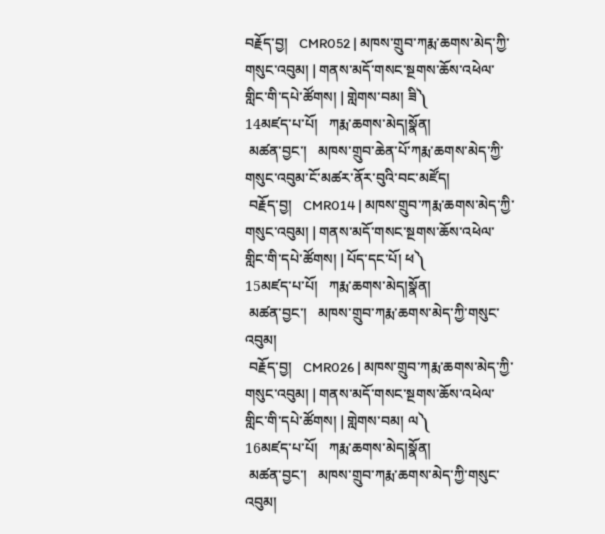བརྗོད་བྱ།   CMR052 | མཁས་གྲུབ་ཀརྨ་ཆགས་མེད་ཀྱི་གསུང་འབུམ། | གནས་མདོ་གསང་སྔགས་ཆོས་འཕེལ་གླིང་གི་དཔེ་ཚོགས། | གླེགས་བམ། ཟི༽
14མཛད་པ་པོ།   ཀརྨ་ཆགས་མེད།སྣོན།
 མཚན་བྱང་།   མཁས་གྲུབ་ཆེན་པོ་ཀརྨ་ཆགས་མེད་ཀྱི་གསུང་འབུམ་ངོ་མཚར་ནོར་བུའི་བང་མཛོད།
 བརྗོད་བྱ།   CMR014 | མཁས་གྲུབ་ཀརྨ་ཆགས་མེད་ཀྱི་གསུང་འབུམ། | གནས་མདོ་གསང་སྔགས་ཆོས་འཕེལ་གླིང་གི་དཔེ་ཚོགས། | པོད་དང་པོ། ཕ༽
15མཛད་པ་པོ།   ཀརྨ་ཆགས་མེད།སྣོན།
 མཚན་བྱང་།   མཁས་གྲུབ་ཀརྨ་ཆགས་མེད་ཀྱི་གསུང་འབུམ།
 བརྗོད་བྱ།   CMR026 | མཁས་གྲུབ་ཀརྨ་ཆགས་མེད་ཀྱི་གསུང་འབུམ། | གནས་མདོ་གསང་སྔགས་ཆོས་འཕེལ་གླིང་གི་དཔེ་ཚོགས། | གླེགས་བམ། ལ༽
16མཛད་པ་པོ།   ཀརྨ་ཆགས་མེད།སྣོན།
 མཚན་བྱང་།   མཁས་གྲུབ་ཀརྨ་ཆགས་མེད་ཀྱི་གསུང་འབུམ།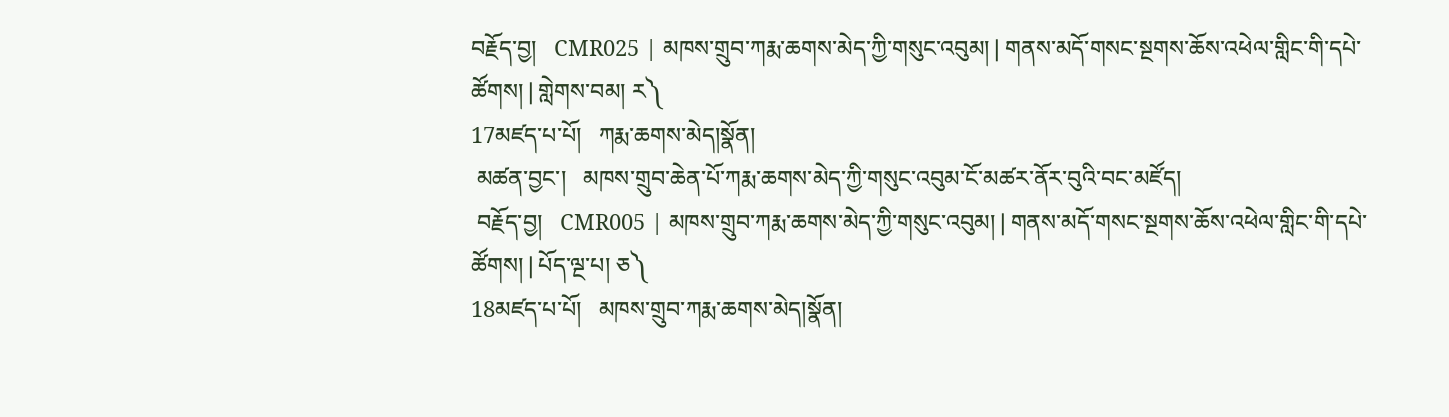བརྗོད་བྱ།   CMR025 | མཁས་གྲུབ་ཀརྨ་ཆགས་མེད་ཀྱི་གསུང་འབུམ། | གནས་མདོ་གསང་སྔགས་ཆོས་འཕེལ་གླིང་གི་དཔེ་ཚོགས། | གླེགས་བམ། ར༽
17མཛད་པ་པོ།   ཀརྨ་ཆགས་མེད།སྣོན།
 མཚན་བྱང་།   མཁས་གྲུབ་ཆེན་པོ་ཀརྨ་ཆགས་མེད་ཀྱི་གསུང་འབུམ་ངོ་མཚར་ནོར་བུའི་བང་མཛོད།
 བརྗོད་བྱ།   CMR005 | མཁས་གྲུབ་ཀརྨ་ཆགས་མེད་ཀྱི་གསུང་འབུམ། | གནས་མདོ་གསང་སྔགས་ཆོས་འཕེལ་གླིང་གི་དཔེ་ཚོགས། | པོད་ལྔ་པ། ཅ༽
18མཛད་པ་པོ།   མཁས་གྲུབ་ཀརྨ་ཆགས་མེད།སྣོན།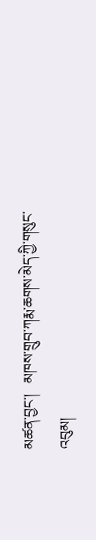མཚན་བྱང་།   མཁས་གྲུབ་ཀརྨ་ཆགས་མེད་ཀྱི་གསུང་འབུམ།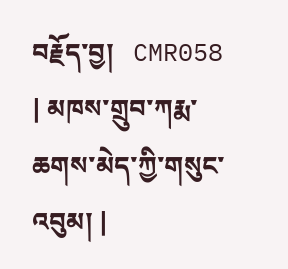བརྗོད་བྱ།   CMR058 | མཁས་གྲུབ་ཀརྨ་ཆགས་མེད་ཀྱི་གསུང་འབུམ། |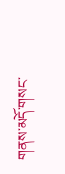གནས་མདོ་གསང་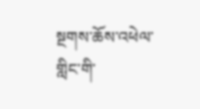སྔགས་ཆོས་འཕེལ་གླིང་གི་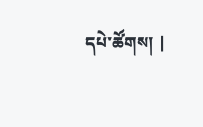དཔེ་ཚོགས། |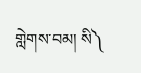གླེགས་བམ། སི༽